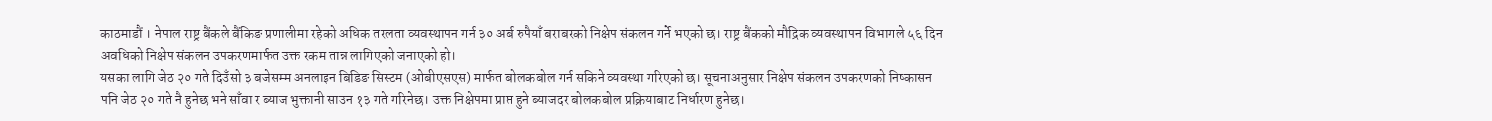काठमाडौं । नेपाल राष्ट्र बैंकले बैंकिङ प्रणालीमा रहेको अधिक तरलता व्यवस्थापन गर्न ३० अर्ब रुपैयाँ बराबरको निक्षेप संकलन गर्ने भएको छ। राष्ट्र बैंकको मौद्रिक व्यवस्थापन विभागले ५६ दिन अवधिको निक्षेप संकलन उपकरणमार्फत उक्त रकम तान्न लागिएको जनाएको हो।
यसका लागि जेठ २० गते दिउँसो ३ बजेसम्म अनलाइन बिडिङ सिस्टम (ओबीएसएस) मार्फत बोलकबोल गर्न सकिने व्यवस्था गरिएको छ। सूचनाअनुसार निक्षेप संकलन उपकरणको निष्कासन पनि जेठ २० गते नै हुनेछ भने साँवा र ब्याज भुक्तानी साउन १३ गते गरिनेछ। उक्त निक्षेपमा प्राप्त हुने ब्याजदर बोलकबोल प्रक्रियाबाट निर्धारण हुनेछ।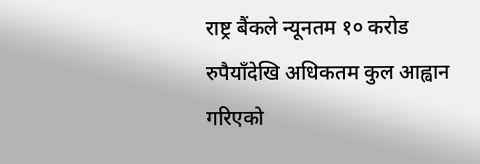राष्ट्र बैंकले न्यूनतम १० करोड रुपैयाँदेखि अधिकतम कुल आह्वान गरिएको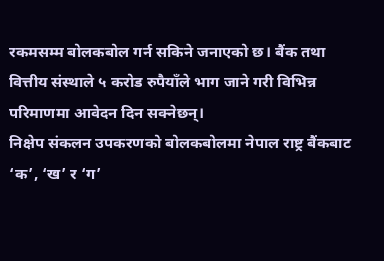रकमसम्म बोलकबोल गर्न सकिने जनाएको छ। बैंक तथा वित्तीय संस्थाले ५ करोड रुपैयाँले भाग जाने गरी विभिन्न परिमाणमा आवेदन दिन सक्नेछन्।
निक्षेप संकलन उपकरणको बोलकबोलमा नेपाल राष्ट्र बैंकबाट ‘क’, ‘ख’ र ‘ग’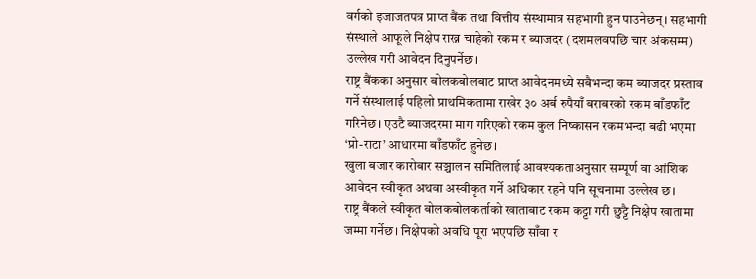वर्गको इजाजतपत्र प्राप्त बैंक तथा वित्तीय संस्थामात्र सहभागी हुन पाउनेछन्। सहभागी संस्थाले आफूले निक्षेप राख्न चाहेको रकम र ब्याजदर (दशमलवपछि चार अंकसम्म) उल्लेख गरी आवेदन दिनुपर्नेछ।
राष्ट्र बैंकका अनुसार बोलकबोलबाट प्राप्त आवेदनमध्ये सबैभन्दा कम ब्याजदर प्रस्ताव गर्ने संस्थालाई पहिलो प्राथमिकतामा राखेर ३० अर्ब रुपैयाँ बराबरको रकम बाँडफाँट गरिनेछ। एउटै ब्याजदरमा माग गरिएको रकम कुल निष्कासन रकमभन्दा बढी भएमा ‘प्रो-राटा’ आधारमा बाँडफाँट हुनेछ।
खुला बजार कारोबार सञ्चालन समितिलाई आवश्यकताअनुसार सम्पूर्ण वा आंशिक आवेदन स्वीकृत अथवा अस्वीकृत गर्ने अधिकार रहने पनि सूचनामा उल्लेख छ।
राष्ट्र बैंकले स्वीकृत बोलकबोलकर्ताको खाताबाट रकम कट्टा गरी छुट्टै निक्षेप खातामा जम्मा गर्नेछ। निक्षेपको अवधि पूरा भएपछि साँवा र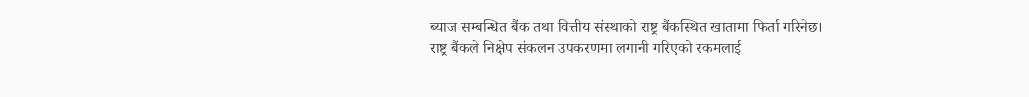ब्याज सम्बन्धित बैंक तथा वित्तीय संस्थाको राष्ट्र बैंकस्थित खातामा फिर्ता गरिनेछ।
राष्ट्र बैंकले निक्षेप संकलन उपकरणमा लगानी गरिएको रकमलाई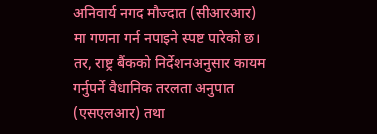अनिवार्य नगद मौज्दात (सीआरआर) मा गणना गर्न नपाइने स्पष्ट पारेको छ। तर, राष्ट्र बैंकको निर्देशनअनुसार कायम गर्नुपर्ने वैधानिक तरलता अनुपात (एसएलआर) तथा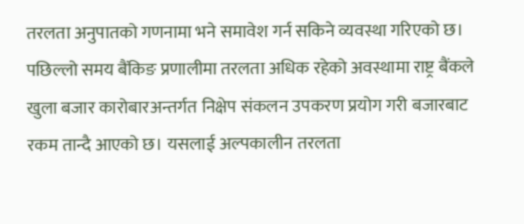तरलता अनुपातको गणनामा भने समावेश गर्न सकिने व्यवस्था गरिएको छ।
पछिल्लो समय बैंकिङ प्रणालीमा तरलता अधिक रहेको अवस्थामा राष्ट्र बैंकले खुला बजार कारोबारअन्तर्गत निक्षेप संकलन उपकरण प्रयोग गरी बजारबाट रकम तान्दै आएको छ। यसलाई अल्पकालीन तरलता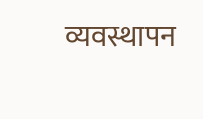व्यवस्थापन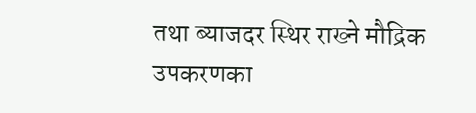तथा ब्याजदर स्थिर राख्ने मौद्रिक उपकरणका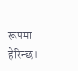रूपमा हेरिन्छ।